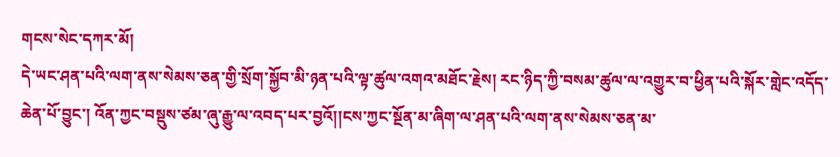གངས་སེང་དཀར་མོ།
དེ་ཡང་ཤན་པའི་ལག་ནས་སེམས་ཅན་གྱི་སྲོག་སྐྱོབ་མི་ཉན་པའི་ལྟ་ཚུལ་འགའ་མཐོང་རྗེས། རང་ཉིད་ཀྱི་བསམ་ཚུལ་ལ་འགྱུར་བ་ཕྱིན་པའི་སྐོར་གླེང་འདོད་ཆེན་པོ་བྱུང་། འོན་ཀྱང་བསྡུས་ཙམ་ཞུ་རྒྱུ་ལ་འབད་པར་བྱའོ།།ངས་ཀྱང་སྔོན་མ་ཞིག་ལ་ཤན་པའི་ལག་ནས་སེམས་ཅན་མ་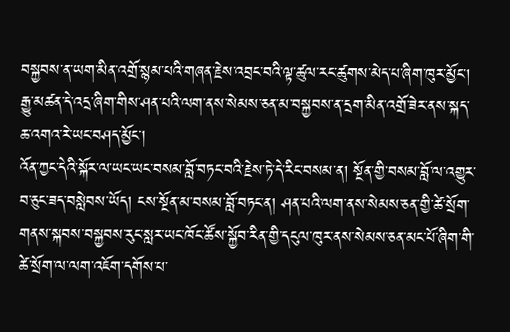བསྐྱབས་ན་ཡག་མིན་འགྲོ་སྙམ་པའི་གཞན་རྗེས་འབྲང་བའི་ལྟ་ཚུལ་རང་ཚུགས་མེད་པ་ཞིག་ཁུར་མྱོང་། རྒྱུ་མཚན་དེ་འདྲ་ཞིག་གིས་ཤན་པའི་ལག་ནས་སེམས་ཅན་མ་བསྐྱབས་ན་དྲག་མིན་འགྲོ་ཟེར་ནས་སྐད་ཆ་འགའ་རེ་ཡང་བཤད་མྱོང་།
འོན་ཀྱང་དེའི་སྐོར་ལ་ཡང་ཡང་བསམ་བློ་བཏང་བའི་རྗེས་ཏེ་དེ་རིང་བསམ་ན། སྔོན་གྱི་བསམ་བློ་ལ་འགྱུར་བ་ཅུང་ཟད་བསླེབས་ཡོད། ངས་སྔོན་མ་བསམ་བློ་བཏང་ན། ཤན་པའི་ལག་ནས་སེམས་ཅན་གྱི་ཚེ་སྲོག་གནས་སྐབས་བསྐྱབས་རུང་སླར་ཡང་ཁོང་ཚོས་སྐྱོབ་རིན་གྱི་དངུལ་ཁུར་ནས་སེམས་ཅན་མང་པོ་ཞིག་གི་ཚེ་སྲོག་ལ་ལག་འཇོག་དགོས་པ་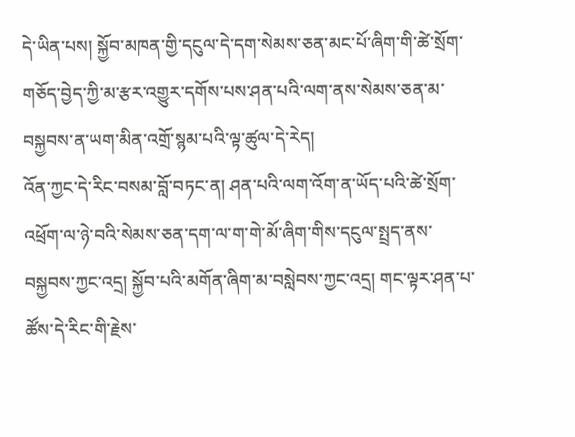དེ་ཡིན་པས། སྐྱོབ་མཁན་གྱི་དངུལ་དེ་དག་སེམས་ཅན་མང་པོ་ཞིག་གི་ཚེ་སྲོག་གཅོད་བྱེད་ཀྱི་མ་རྩར་འགྱུར་དགོས་པས་ཤན་པའི་ལག་ནས་སེམས་ཅན་མ་བསྐྱབས་ན་ཡག་མིན་འགྲོ་སྙམ་པའི་ལྟ་ཚུལ་དེ་རེད།
འོན་ཀྱང་དེ་རིང་བསམ་བློ་བཏང་ན། ཤན་པའི་ལག་འོག་ན་ཡོད་པའི་ཚེ་སྲོག་འཕྲོག་ལ་ཉེ་བའི་སེམས་ཅན་དག་ལ་ག་གེ་མོ་ཞིག་གིས་དངུལ་སྤྲད་ནས་བསྐྱབས་ཀྱང་འདྲ། སྐྱོབ་པའི་མགོན་ཞིག་མ་བསླེབས་ཀྱང་འདྲ། གང་ལྟར་ཤན་པ་ཚོས་དེ་རིང་གི་རྗེས་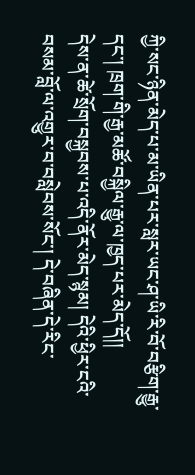ཀྱི་སང་ཉིན་མེད་པ་མ་ཡིན་པར་སླར་ཡང་ཤ་ཡི་རི་བོ་བརྩིག་རྒྱུ་དང་། ཁྲག་གི་རྒྱ་མཚོ་བསྐྱིལ་རྒྱུ་ལ་ཁྱད་པར་མེད་དོ།།
དེས་ན་ཚེ་སྲོག་བསྐྱབས་པ་འདི་ནོར་མེད་སྙམ། དེའི་ཕྱིར་ངའི་བསམ་བློ་ལ་འགྱུར་བ་བསླེབས་སོང་། དེ་བཞིན་དེ་རིང་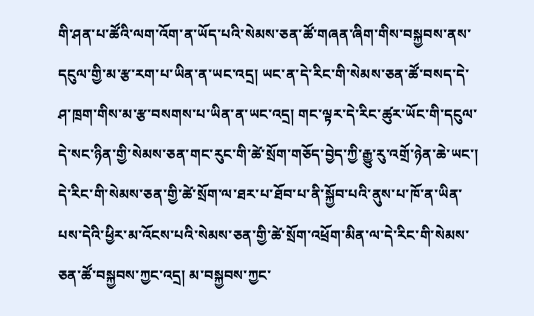གི་ཤན་པ་ཚོའི་ལག་འོག་ན་ཡོད་པའི་སེམས་ཅན་ཚོ་གཞན་ཞིག་གིས་བསྐྱབས་ནས་དངུལ་གྱི་མ་རྩ་རག་པ་ཡིན་ན་ཡང་འདྲ། ཡང་ན་དེ་རིང་གི་སེམས་ཅན་ཚོ་བསད་དེ་ཤ་ཁྲག་གིས་མ་རྩ་བསགས་པ་ཡིན་ན་ཡང་འདྲ། གང་ལྟར་དེ་རིང་ཚུར་ཡོང་གི་དངུལ་དེ་སང་ཉིན་གྱི་སེམས་ཅན་གང་རུང་གི་ཚེ་སྲོག་གཅོད་བྱེད་ཀྱི་རྒྱུ་རུ་འགྲོ་ཉེན་ཆེ་ཡང་། དེ་རིང་གི་སེམས་ཅན་གྱི་ཚེ་སྲོག་ལ་ཐར་པ་ཐོབ་པ་ནི་སྐྱོབ་པའི་ནུས་པ་ཁོ་ན་ཡིན་པས་དེའི་ཕྱིར་མ་འོངས་པའི་སེམས་ཅན་གྱི་ཚེ་སྲོག་འཕྲོག་མིན་ལ་དེ་རིང་གི་སེམས་ཅན་ཚོ་བསྐྱབས་ཀྱང་འདྲ། མ་བསྐྱབས་ཀྱང་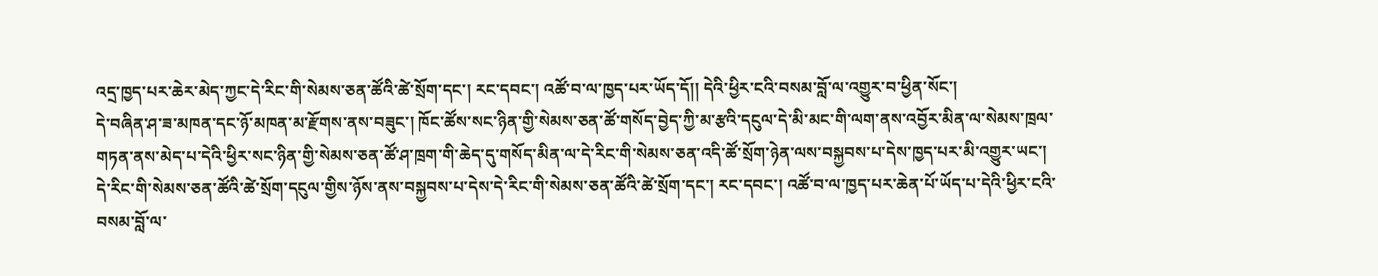འདྲ་ཁྱད་པར་ཆེར་མེད་ཀྱང་དེ་རིང་གི་སེམས་ཅན་ཚོའི་ཚེ་སྲོག་དང་། རང་དབང་། འཚོ་བ་ལ་ཁྱད་པར་ཡོད་དོ།། དེའི་ཕྱིར་ངའི་བསམ་བློ་ལ་འགྱུར་བ་ཕྱིན་སོང་།
དེ་བཞིན་ཤ་ཟ་མཁན་དང་ཉོ་མཁན་མ་རྫོགས་ནས་བཟུང་། ཁོང་ཚོས་སང་ཉིན་གྱི་སེམས་ཅན་ཚོ་གསོད་བྱེད་ཀྱི་མ་རྩའི་དངུལ་དེ་མི་མང་གི་ལག་ནས་འབྱོར་མིན་ལ་སེམས་ཁྲལ་གཏན་ནས་མེད་པ་དེའི་ཕྱིར་སང་ཉིན་གྱི་སེམས་ཅན་ཚོ་ཤ་ཁྲག་གི་ཆེད་དུ་གསོད་མིན་ལ་དེ་རིང་གི་སེམས་ཅན་འདི་ཚོ་སྲོག་ཉེན་ལས་བསྐྱབས་པ་དེས་ཁྱད་པར་མི་འགྱུར་ཡང་། དེ་རིང་གི་སེམས་ཅན་ཚོའི་ཚེ་སྲོག་དངུལ་གྱིས་ཉོས་ནས་བསྐྱབས་པ་དེས་དེ་རིང་གི་སེམས་ཅན་ཚོའི་ཚེ་སྲོག་དང་། རང་དབང་། འཚོ་བ་ལ་ཁྱད་པར་ཆེན་པོ་ཡོད་པ་དེའི་ཕྱིར་ངའི་བསམ་བློ་ལ་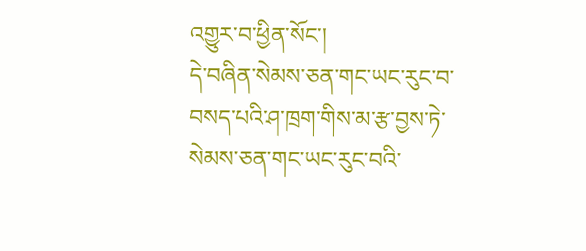འགྱུར་བ་ཕྱིན་སོང་།
དེ་བཞིན་སེམས་ཅན་གང་ཡང་རུང་བ་བསད་པའི་ཤ་ཁྲག་གིས་མ་རྩ་བྱས་ཏེ་སེམས་ཅན་གང་ཡང་རུང་བའི་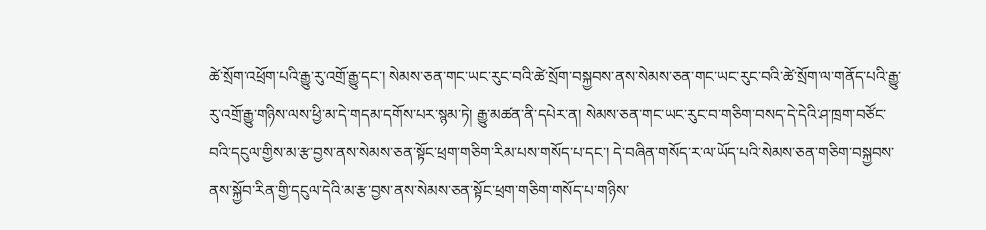ཚེ་སྲོག་འཕྲོག་པའི་རྒྱུ་རུ་འགྲོ་རྒྱུ་དང་། སེམས་ཅན་གང་ཡང་རུང་བའི་ཚེ་སྲོག་བསྐྱབས་ནས་སེམས་ཅན་གང་ཡང་རུང་བའི་ཚེ་སྲོག་ལ་གནོད་པའི་རྒྱུ་རུ་འགྲོ་རྒྱུ་གཉིས་ལས་ཕྱི་མ་དེ་གདམ་དགོས་པར་སྙམ་ཏེ། རྒྱུ་མཚན་ནི་དཔེར་ན། སེམས་ཅན་གང་ཡང་རུང་བ་གཅིག་བསད་དེ་དེའི་ཤ་ཁྲག་བཙོང་བའི་དངུལ་གྱིས་མ་རྩ་བྱས་ནས་སེམས་ཅན་སྟོང་ཕྲག་གཅིག་རིམ་པས་གསོད་པ་དང་། དེ་བཞིན་གསོད་ར་ལ་ཡོད་པའི་སེམས་ཅན་གཅིག་བསྐྱབས་ནས་སྐྱོབ་རིན་གྱི་དངུལ་དེའི་མ་རྩ་བྱས་ནས་སེམས་ཅན་སྟོང་ཕྲག་གཅིག་གསོད་པ་གཉིས་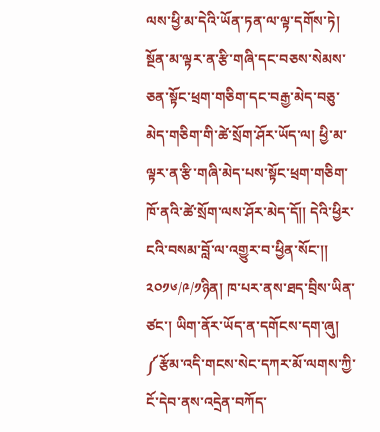ལས་ཕྱི་མ་དེའི་ཡོན་ཏན་ལ་ལྟ་དགོས་ཏེ། སྔོན་མ་ལྟར་ན་རྩི་གཞི་དང་བཅས་སེམས་ཅན་སྟོང་ཕྲག་གཅིག་དང་བརྒྱ་མེད་བཅུ་མེད་གཅིག་གི་ཚེ་སྲོག་ཤོར་ཡོད་ལ། ཕྱི་མ་ལྟར་ན་རྩི་གཞི་མེད་པས་སྟོང་ཕྲག་གཅིག་ཁོ་ནའི་ཚེ་སྲོག་ལས་ཤོར་མེད་དོ།། དེའི་ཕྱིར་ངའི་བསམ་བློ་ལ་འགྱུར་བ་ཕྱིན་སོང་།།
༢༠༡༦/༩/༡ཉིན། ཁ་པར་ནས་ཐད་བྲིས་ཡིན་ཙང་། ཡིག་ནོར་ཡོད་ན་དགོངས་དག་ཞུ།
༼རྩོམ་འདི་གངས་སེང་དཀར་མོ་ལགས་ཀྱི་ངོ་དེབ་ནས་འདྲེན་བཀོད་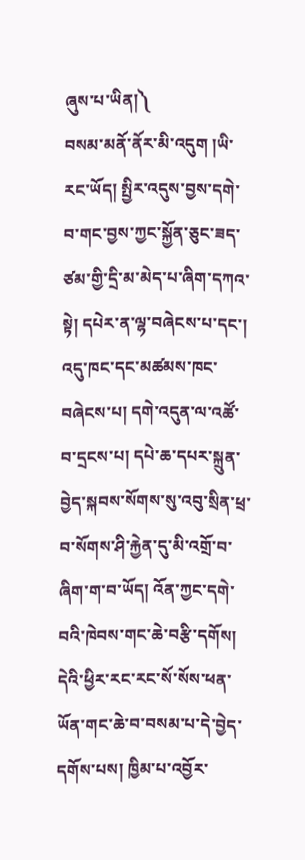ཞུས་པ་ཡིན།༽
བསམ་མནོ་ནོར་མི་འདུག །ཡི་རང་ཡོད། སྤྱིར་འདུས་བྱས་དགེ་བ་གང་བྱས་ཀྱང་སྐྱོན་ཅུང་ཟད་ཙམ་གྱི་དྲི་མ་མེད་པ་ཞིག་དཀའ་སྟེ། དཔེར་ན་ལྷ་བཞེངས་པ་དང་། འདུ་ཁང་དང་མཚམས་ཁང་བཞེངས་པ། དགེ་འདུན་ལ་འཚོ་བ་དྲངས་པ། དཔེ་ཆ་དཔར་སྐྲུན་བྱེད་སྐབས་སོགས་སུ་འབུ་སྲིན་ཕྲ་བ་སོགས་ཤི་རྐྱེན་དུ་མི་འགྲོ་བ་ཞིག་ག་བ་ཡོད། འོན་ཀྱང་དགེ་བའི་ཁེབས་གང་ཆེ་བརྩི་དགོས། དེའི་ཕྱིར་རང་རང་སོ་སོས་ཕན་ཡོན་གང་ཆེ་བ་བསམ་པ་དེ་བྱེད་དགོས་པས། ཁྱིམ་པ་འབྱོར་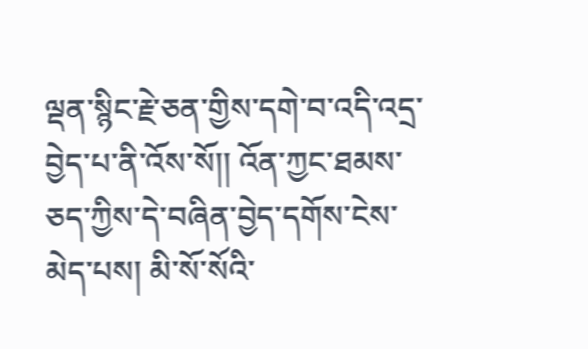ལྡན་སྙིང་རྗེ་ཅན་གྱིས་དགེ་བ་འདི་འདྲ་བྱེད་པ་ནི་འོས་སོ།། འོན་ཀྱང་ཐམས་ཅད་ཀྱིས་དེ་བཞིན་བྱེད་དགོས་ངེས་མེད་པས། མི་སོ་སོའི་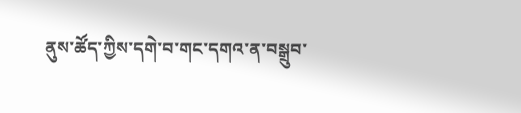ནུས་ཚོད་ཀྱིས་དགེ་བ་གང་དགའ་ན་བསྒྲུབ་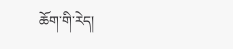ཆོག་གི་རེད།